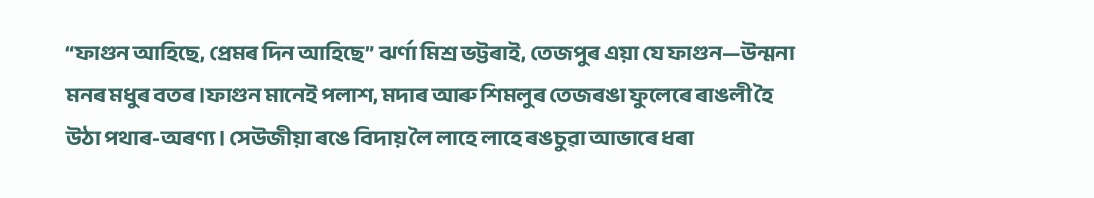“ফাগুন আহিছে, প্ৰেমৰ দিন আহিছে” ঝৰ্ণা মিশ্ৰ ভট্টৰাই, তেজপুৰ এয়া যে ফাগুন—উন্মনা মনৰ মধুৰ বতৰ।ফাগুন মানেই পলাশ, মদাৰ আৰু শিমলুৰ তেজৰঙা ফুলেৰে ৰাঙলী হৈ উঠা পথাৰ-অৰণ্য। সেউজীয়া ৰঙে বিদায় লৈ লাহে লাহে ৰঙচুৱা আভাৰে ধৰা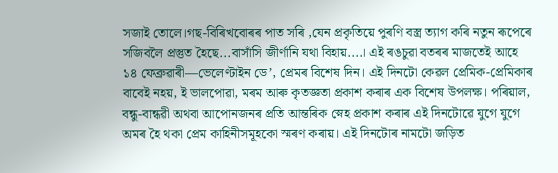সজাই তোলে।গছ-বিৰিখবোৰৰ পাত সৰি ,যেন প্ৰকৃতিয়ে পুৰণি বস্ত্ৰ ত্যাগ কৰি নতুন ৰূপেৰে সজিবলৈ প্ৰস্তুত হৈছে...বাসাঁসি জীৰ্ণানি যথা বিহায়....। এই ৰঙচুৱা বতৰৰ মাজতেই আহে ১৪ ফেব্ৰুৱাৰী—ভেলেণ্টাইন ডে’, প্ৰেমৰ বিশেষ দিন। এই দিনটো কেৱল প্ৰেমিক-প্ৰেমিকাৰ বাবেই নহয়, ই ভালপোৱা, মৰম আৰু কৃতজ্ঞতা প্ৰকাশ কৰাৰ এক বিশেষ উপলক্ষ। পৰিয়াল, বন্ধু-বান্ধৱী অথবা আপোনজনৰ প্ৰতি আন্তৰিক স্নেহ প্ৰকাশ কৰাৰ এই দিনটোৱে যুগে যুগে অমৰ হৈ থকা প্ৰেম কাহিনীসমূহকো স্মৰণ কৰায়। এই দিনটোৰ নামটো জড়িত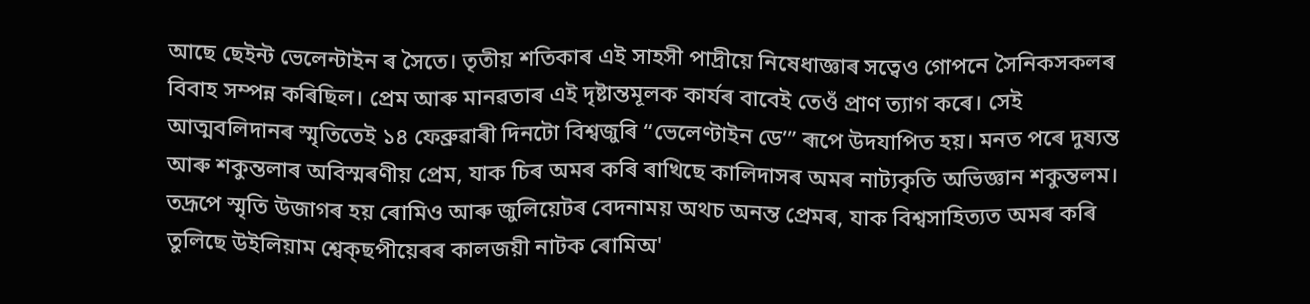আছে ছেইন্ট ভেলেন্টাইন ৰ সৈতে। তৃতীয় শতিকাৰ এই সাহসী পাদ্ৰীয়ে নিষেধাজ্ঞাৰ সত্বেও গোপনে সৈনিকসকলৰ বিবাহ সম্পন্ন কৰিছিল। প্ৰেম আৰু মানৱতাৰ এই দৃষ্টান্তমূলক কাৰ্যৰ বাবেই তেওঁ প্ৰাণ ত্যাগ কৰে। সেই আত্মবলিদানৰ স্মৃতিতেই ১৪ ফেব্ৰুৱাৰী দিনটো বিশ্বজুৰি “ভেলেণ্টাইন ডে’” ৰূপে উদযাপিত হয়। মনত পৰে দুষ্যন্ত আৰু শকুন্তলাৰ অবিস্মৰণীয় প্ৰেম, যাক চিৰ অমৰ কৰি ৰাখিছে কালিদাসৰ অমৰ নাট্যকৃতি অভিজ্ঞান শকুন্তলম। তদ্ৰূপে স্মৃতি উজাগৰ হয় ৰোমিও আৰু জুলিয়েটৰ বেদনাময় অথচ অনন্ত প্ৰেমৰ, যাক বিশ্বসাহিত্যত অমৰ কৰি তুলিছে উইলিয়াম শ্বেক্ছপীয়েৰৰ কালজয়ী নাটক ৰোমিঅ'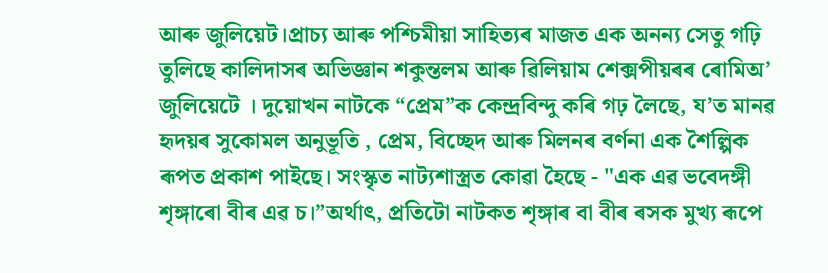আৰু জুলিয়েট।প্ৰাচ্য আৰু পশ্চিমীয়া সাহিত্যৰ মাজত এক অনন্য সেতু গঢ়ি তুলিছে কালিদাসৰ অভিজ্ঞান শকুন্তলম আৰু ৱিলিয়াম শেক্সপীয়ৰৰ ৰোমিঅ’ জুলিয়েটে । দুয়োখন নাটকে “প্ৰেম”ক কেন্দ্ৰবিন্দু কৰি গঢ় লৈছে, য’ত মানৱ হৃদয়ৰ সুকোমল অনুভূতি , প্ৰেম, বিচ্ছেদ আৰু মিলনৰ বৰ্ণনা এক শৈল্পিক ৰূপত প্ৰকাশ পাইছে। সংস্কৃত নাট্যশাস্ত্ৰত কোৱা হৈছে - "এক এৱ ভবেদঙ্গী শৃঙ্গাৰো বীৰ এৱ চ।”অৰ্থাৎ, প্ৰতিটো নাটকত শৃঙ্গাৰ বা বীৰ ৰসক মুখ্য ৰূপে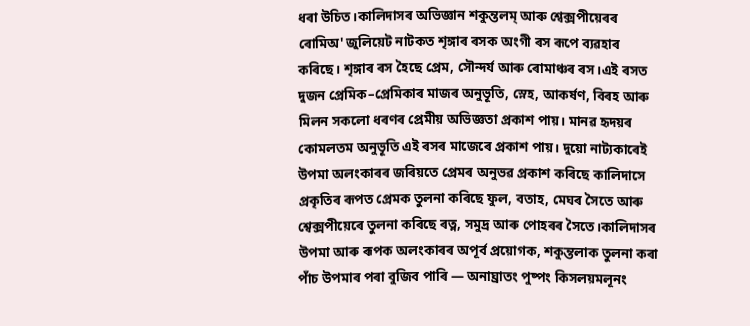ধৰা উচিত।কালিদাসৰ অভিজ্ঞান শকুন্তলম্ আৰু শ্বেক্সপীয়েৰৰ ৰোমিঅ' জুলিয়েট নাটকত শৃঙ্গাৰ ৰসক অংগী ৰস ৰূপে ব্যৱহাৰ কৰিছে। শৃঙ্গাৰ ৰস হৈছে প্ৰেম, সৌন্দৰ্য আৰু ৰোমাঞ্চৰ ৰস।এই ৰসত দুজন প্রেমিক–প্ৰেমিকাৰ মাজৰ অনুভূতি, স্নেহ, আকৰ্ষণ, বিৰহ আৰু মিলন সকলো ধৰণৰ প্রেমীয় অভিজ্ঞতা প্ৰকাশ পায়। মানৱ হৃদয়ৰ কোমলতম অনুভূতি এই ৰসৰ মাজেৰে প্ৰকাশ পায়। দুয়ো নাট্যকাৰেই উপমা অলংকাৰৰ জৰিয়তে প্রেমৰ অনুভৱ প্ৰকাশ কৰিছে কালিদাসে প্ৰকৃতিৰ ৰূপত প্রেমক তুলনা কৰিছে ফুল, বতাহ, মেঘৰ সৈতে আৰু শ্বেক্সপীয়েৰে তুলনা কৰিছে ৰত্ন, সমুদ্র আৰু পোহৰৰ সৈতে।কালিদাসৰ উপমা আৰু ৰূপক অলংকাৰৰ অপূৰ্ব প্ৰয়োগক, শকুন্তলাক তুলনা কৰা পাঁচ উপমাৰ পৰা বুজিব পাৰি — অনাঘ্ৰাতং পুষ্পং কিসলয়মলূনং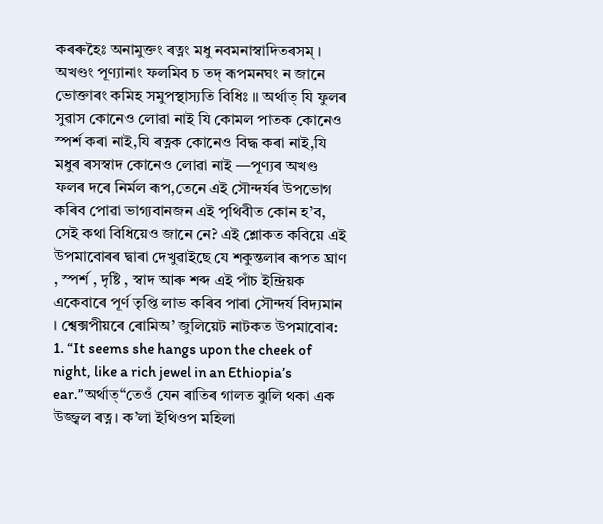কৰৰুহৈঃ অনামুক্তং ৰত্নং মধু নবমনাস্বাদিতৰসম্ । অখণ্ডং পূণ্যানাং ফলমিব চ তদ্ ৰূপমনঘং ন জানে ভোক্তাৰং কমিহ সমুপস্থাস্যতি বিধিঃ ॥ অৰ্থাত্ যি ফুলৰ সুৱাস কোনেও লোৱা নাই যি কোমল পাতক কোনেও স্পৰ্শ কৰা নাই,যি ৰত্নক কোনেও বিদ্ধ কৰা নাই,যি মধুৰ ৰসস্বাদ কোনেও লোৱা নাই —পূণ্যৰ অখণ্ড ফলৰ দৰে নিৰ্মল ৰূপ,তেনে এই সৌন্দর্যৰ উপভোগ কৰিব পোৱা ভাগ্যবানজন এই পৃথিবীত কোন হ’ব, সেই কথা বিধিয়েও জানে নে? এই শ্লোকত কবিয়ে এই উপমাবোৰৰ দ্বাৰা দেখুৱাইছে যে শকুন্তলাৰ ৰূপত ঘ্ৰাণ , স্পৰ্শ , দৃষ্টি , স্বাদ আৰু শব্দ এই পাঁচ ইন্দ্ৰিয়ক একেবাৰে পূৰ্ণ তৃপ্তি লাভ কৰিব পাৰা সৌন্দৰ্য বিদ্যমান । শ্বেক্সপীয়ৰে ৰোমিঅ’ জুলিয়েট নাটকত উপমাবোৰ: 1. “It seems she hangs upon the cheek of night, like a rich jewel in an Ethiopia’s ear.”অৰ্থাত্“তেওঁ যেন ৰাতিৰ গালত ঝুলি থকা এক উজ্জ্বল ৰত্ন। ক’লা ইথিওপ মহিলা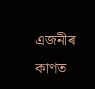এজনীৰ কাণত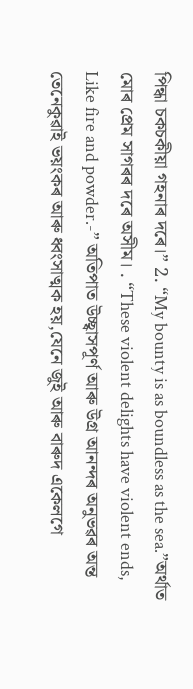পিন্ধা চকচকীয়া গহনাৰ দৰে।” 2. “My bounty is as boundless as the sea.”অৰ্থাত মোৰ প্ৰেম সাগৰৰ দৰে অসীম। . “These violent delights have violent ends, Like fire and powder.-” অতিপাত উচ্ছ্বাসপূর্ণ আৰু উগ্ৰ আনন্দৰ অনুভৱৰ অন্ত তেনেকুৱাই ভয়ংকৰ আৰু ধ্বংসাত্মক হয়,যেনে জুই আৰু বাৰুদ একেলগে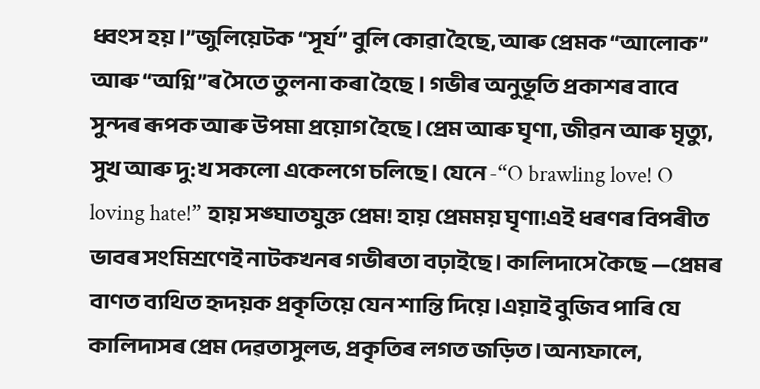ধ্বংস হয়।”জুলিয়েটক “সূৰ্য” বুলি কোৱা হৈছে, আৰু প্ৰেমক “আলোক” আৰু “অগ্নি”ৰ সৈতে তুলনা কৰা হৈছে । গভীৰ অনুভূতি প্ৰকাশৰ বাবে সুন্দৰ ৰূপক আৰু উপমা প্ৰয়োগ হৈছে ।প্ৰেম আৰু ঘৃণা, জীৱন আৰু মৃত্যু, সুখ আৰু দু:খ সকলো একেলগে চলিছে। যেনে -“O brawling love! O loving hate!” হায় সঙ্ঘাতযুক্ত প্ৰেম! হায় প্ৰেমময় ঘৃণা!এই ধৰণৰ বিপৰীত ভাবৰ সংমিশ্ৰণেই নাটকখনৰ গভীৰতা বঢ়াইছে। কালিদাসে কৈছে —প্রেমৰ বাণত ব্যথিত হৃদয়ক প্ৰকৃতিয়ে যেন শান্তি দিয়ে।এয়াই বুজিব পাৰি যে কালিদাসৰ প্রেম দেৱতাসুলভ, প্রকৃতিৰ লগত জড়িত।অন্যফালে,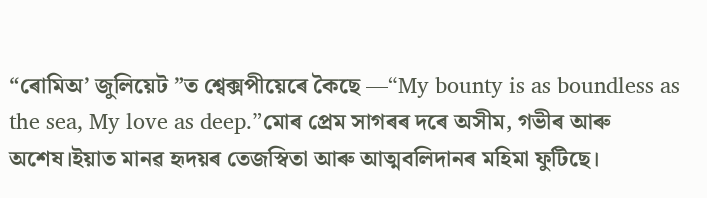“ৰোমিঅ’ জুলিয়েট ”ত শ্বেক্সপীয়েৰে কৈছে —“My bounty is as boundless as the sea, My love as deep.”মোৰ প্ৰেম সাগৰৰ দৰে অসীম, গভীৰ আৰু অশেষ।ইয়াত মানৱ হৃদয়ৰ তেজস্বিতা আৰু আত্মবলিদানৰ মহিমা ফুটিছে।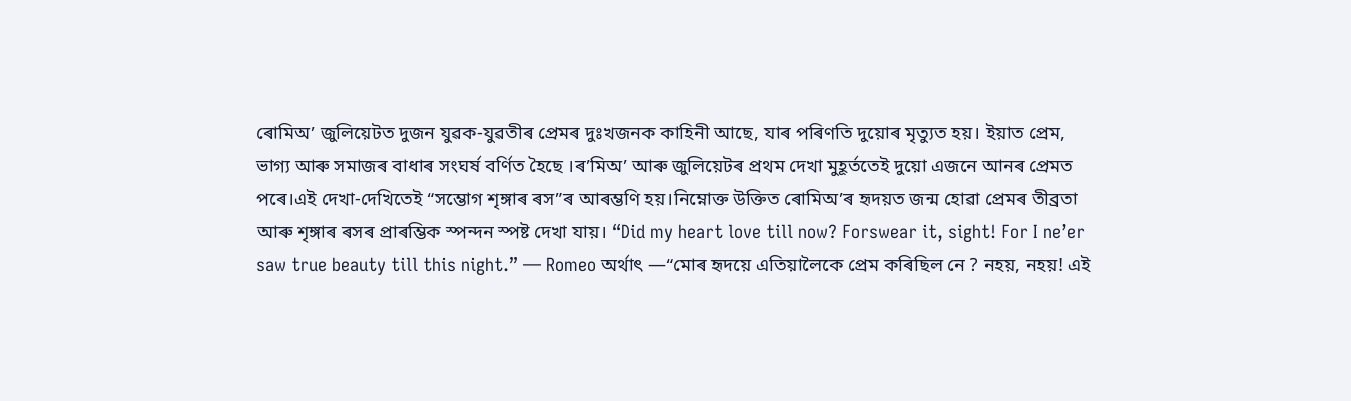ৰোমিঅ’ জুলিয়েটত দুজন যুৱক-যুৱতীৰ প্ৰেমৰ দুঃখজনক কাহিনী আছে, যাৰ পৰিণতি দুয়োৰ মৃত্যুত হয়। ইয়াত প্রেম, ভাগ্য আৰু সমাজৰ বাধাৰ সংঘৰ্ষ বৰ্ণিত হৈছে ।ৰ’মিঅ’ আৰু জুলিয়েটৰ প্ৰথম দেখা মুহূৰ্ততেই দুয়ো এজনে আনৰ প্ৰেমত পৰে।এই দেখা-দেখিতেই “সম্ভোগ শৃঙ্গাৰ ৰস”ৰ আৰম্ভণি হয়।নিম্নোক্ত উক্তিত ৰোমিঅ’ৰ হৃদয়ত জন্ম হোৱা প্ৰেমৰ তীব্ৰতা আৰু শৃঙ্গাৰ ৰসৰ প্ৰাৰম্ভিক স্পন্দন স্পষ্ট দেখা যায়। “Did my heart love till now? Forswear it, sight! For I ne’er saw true beauty till this night.” — Romeo অৰ্থাৎ —“মোৰ হৃদয়ে এতিয়ালৈকে প্ৰেম কৰিছিল নে ? নহয়, নহয়! এই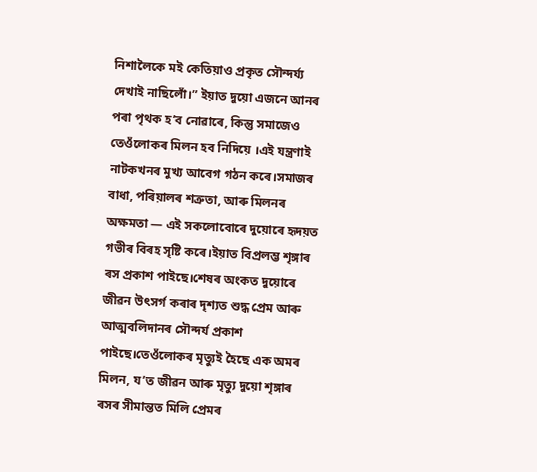নিশালৈকে মই কেতিয়াও প্ৰকৃত সৌন্দৰ্য্য দেখাই নাছিলোঁ।” ইয়াত দুয়ো এজনে আনৰ পৰা পৃথক হ’ব নোৱাৰে, কিন্তু সমাজেও তেওঁলোকৰ মিলন হব নিদিয়ে ।এই যন্ত্ৰণাই নাটকখনৰ মুখ্য আবেগ গঠন কৰে।সমাজৰ বাধা, পৰিয়ালৰ শত্রুতা, আৰু মিলনৰ অক্ষমতা — এই সকলোবোৰে দুয়োৰে হৃদয়ত গভীৰ বিৰহ সৃষ্টি কৰে।ইয়াত বিপ্ৰলম্ভ শৃঙ্গাৰ ৰস প্ৰকাশ পাইছে।শেষৰ অংকত দুয়োৰে জীৱন উৎসৰ্গ কৰাৰ দৃশ্যত শুদ্ধ প্রেম আৰু আত্মবলিদানৰ সৌন্দৰ্য প্ৰকাশ পাইছে।তেওঁলোকৰ মৃত্যুই হৈছে এক অমৰ মিলন, য’ত জীৱন আৰু মৃত্যু দুয়ো শৃঙ্গাৰ ৰসৰ সীমান্তত মিলি প্ৰেমৰ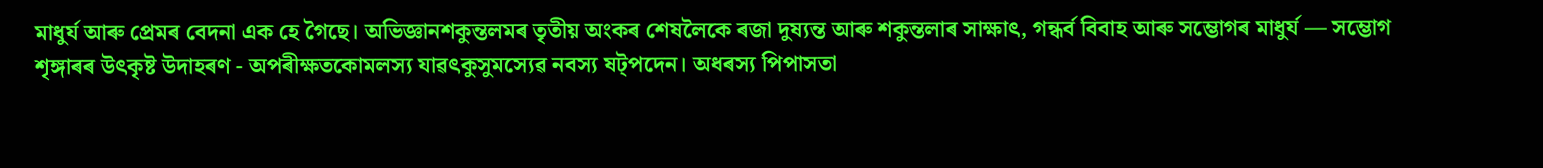মাধুৰ্য আৰু প্ৰেমৰ বেদনা এক হে গৈছে। অভিজ্ঞানশকুন্তলমৰ তৃতীয় অংকৰ শেষলৈকে ৰজা দুষ্যন্ত আৰু শকুন্তলাৰ সাক্ষাৎ, গন্ধৰ্ব বিবাহ আৰু সম্ভোগৰ মাধুৰ্য — সম্ভোগ শৃঙ্গাৰৰ উৎকৃষ্ট উদাহৰণ - অপৰীক্ষতকোমলস্য যাৱৎকুসুমস্যেৱ নবস্য ষট্পদেন। অধৰস্য পিপাসতা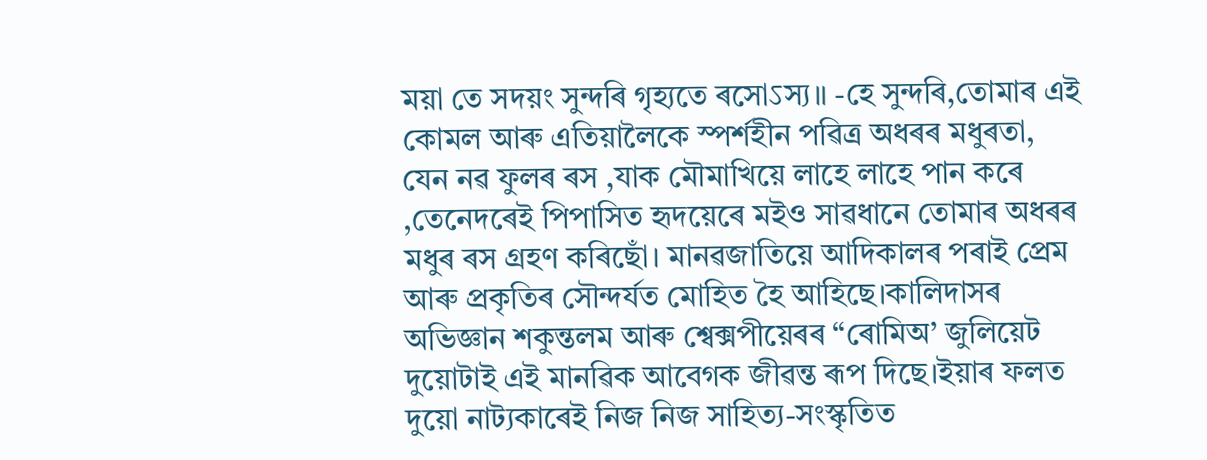ময়া তে সদয়ং সুন্দৰি গৃহ্যতে ৰসোऽস্য॥ -হে সুন্দৰি,তোমাৰ এই কোমল আৰু এতিয়ালৈকে স্পৰ্শহীন পৱিত্ৰ অধৰৰ মধুৰতা, যেন নৱ ফুলৰ ৰস ,যাক মৌমাখিয়ে লাহে লাহে পান কৰে ,তেনেদৰেই পিপাসিত হৃদয়েৰে মইও সাৱধানে তোমাৰ অধৰৰ মধুৰ ৰস গ্ৰহণ কৰিছোঁ। মানৱজাতিয়ে আদিকালৰ পৰাই প্ৰেম আৰু প্ৰকৃতিৰ সৌন্দৰ্যত মোহিত হৈ আহিছে।কালিদাসৰ অভিজ্ঞান শকুন্তলম আৰু শ্বেক্সপীয়েৰৰ “ৰোমিঅ’ জুলিয়েট দুয়োটাই এই মানৱিক আবেগক জীৱন্ত ৰূপ দিছে।ইয়াৰ ফলত দুয়ো নাট্যকাৰেই নিজ নিজ সাহিত্য-সংস্কৃতিত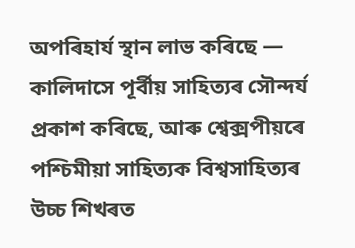অপৰিহাৰ্য স্থান লাভ কৰিছে — কালিদাসে পূৰ্বীয় সাহিত্যৰ সৌন্দৰ্য প্ৰকাশ কৰিছে, আৰু শ্বেক্সপীয়ৰে পশ্চিমীয়া সাহিত্যক বিশ্বসাহিত্যৰ উচ্চ শিখৰত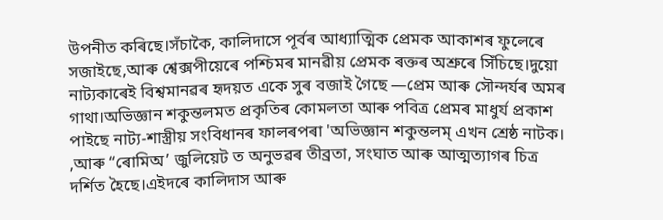উপনীত কৰিছে।সঁচাকৈ, কালিদাসে পূৰ্বৰ আধ্যাত্মিক প্রেমক আকাশৰ ফুলেৰে সজাইছে,আৰু শ্বেক্সপীয়েৰে পশ্চিমৰ মানৱীয় প্রেমক ৰক্তৰ অশ্ৰুৰে সিঁচিছে।দুয়ো নাট্যকাৰেই বিশ্বমানৱৰ হৃদয়ত একে সুৰ বজাই গৈছে —প্ৰেম আৰু সৌন্দৰ্যৰ অমৰ গাথা।অভিজ্ঞান শকুন্তলমত প্ৰকৃতিৰ কোমলতা আৰু পবিত্ৰ প্ৰেমৰ মাধুৰ্য প্ৰকাশ পাইছে নাট্য-শাস্ত্রীয় সংবিধানৰ ফালৰপৰা 'অভিজ্ঞান শকুন্তলম্ এখন শ্রেষ্ঠ নাটক। ,আৰু “ৰোমিঅ’ জুলিয়েট ত অনুভৱৰ তীব্ৰতা, সংঘাত আৰু আত্মত্যাগৰ চিত্ৰ দৰ্শিত হৈছে।এইদৰে কালিদাস আৰু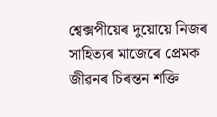শ্বেক্সপীয়েৰ দুয়োয়ে নিজৰ সাহিত্যৰ মাজেৰে প্ৰেমক জীৱনৰ চিৰন্তন শক্তি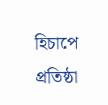হিচাপে প্ৰতিষ্ঠা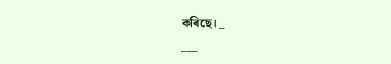কৰিছে। _
___